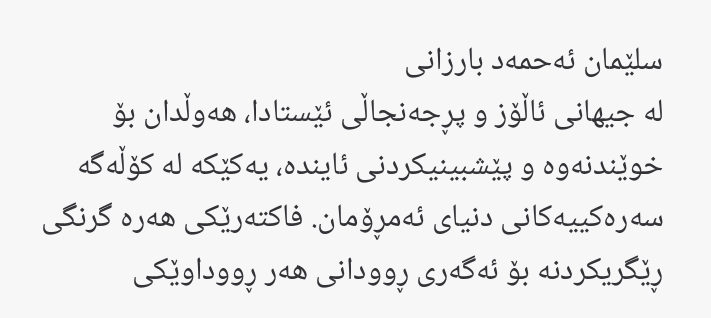سلێمان ئەحمەد بارزانی
لە جیهانی ئاڵۆز و پڕجەنجاڵی ئێستادا، هەوڵدان بۆ خوێندنەوە و پێشبینیکردنی ئایندە، یەکێکە لە کۆڵەگە سەرەکییەکانی دنیای ئەمڕۆمان. فاکتەرێکی هەرە گرنگی ڕێگریکردنە بۆ ئەگەری ڕوودانی هەر ڕووداوێکی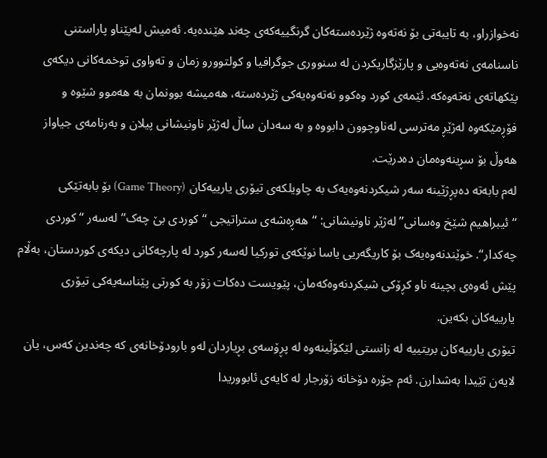نەخوازراو، بە تایبەتی بۆ نەتەوە ژێردەستەکان گرنگییەکەی چەند هێندەیە. ئەمیش لەپێناو پاراستنی ناسنامەی نەتەوەیی و پارێزگاریکردن لە سنووری جوگرافیا و کولتوورو زمان و تەواوی توخمەکانی دیکەی پێکهاتەی نەتەوەکە. ئێمەی کورد وەکوو نەتەوەیەکی ژێردەستە، هەمیشە بوونمان بە هەموو شێوە و فۆڕمێکەوە لەژێڕ مەترسی لەناوچوون دابووە و بە سەدان ساڵ لەژێر ناونیشانی پیلان و بەرنامەی جیاواز هەوڵ بۆ سڕینەوەمان دەدرێت.
لەم بابەتە دەپڕژێینە سەر شیکردنەوەیەک بە چاویلکەی تیۆری یارییەکان (Game Theory) بۆ بابەتێکی “ئیبراهیم شێخ وەسانی” لەژێر ناونیشانی: “هەڕەشەی ستراتیجی “کوردی بێ چەک” لەسەر “کوردی چەکدار“. خوێندنەوەیەک بۆ کاریگەریی یاسا نوێکەی تورکیا لەسەر کورد لە پارچەکانی دیکەی کوردستان، بەڵام پێش ئەوەی بچینە ناو کڕۆکی شیکردنەوەکەمان، پێویست دەکات زۆر بە کورتی پێناسەیەکی تیۆری یارییەکان بکەین.
تیۆری یارییەکان بریتییە لە زانستی لێکۆڵینەوە لە پڕۆسەی بڕیاردان لەو بارودۆخانەی کە چەندین کەس، یان لایەن تێیدا بەشدارن. ئەم جۆرە دۆخانە زۆرجار لە کایەی ئابووریدا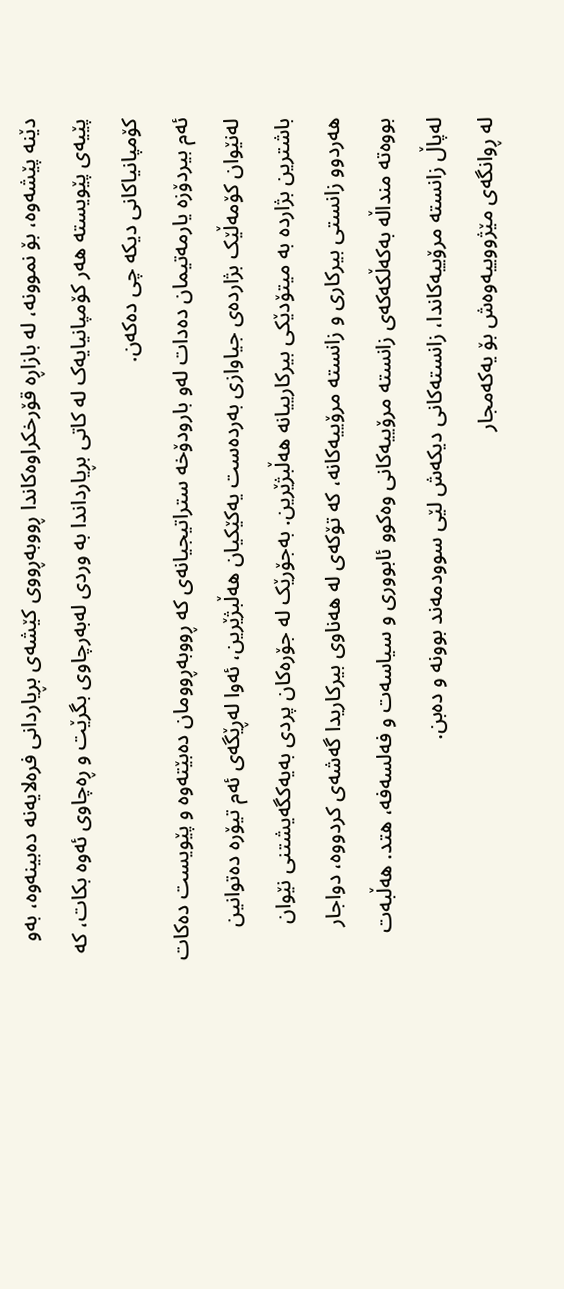دێنە پێشەوە، بۆ نموونە، لە بازاڕە قۆرخکراوەکاندا ڕووبەڕووی کێشەی بڕیاردانی فرەلایەنە دەبینەوە، بەو پێیەی پێویستە هەر کۆمپانیایەک لە کاتی بڕیارداندا بە وردی لەبەرچاوی بگرێت و ڕەچاوی ئەوە بکات، کە کۆمپانیاکانی دیکە چی دەکەن.
ئەم بیردۆزە یارمەتیمان دەدات لەو بارودۆخە ستراتیجیانەی کە ڕووبەڕوومان دەبێتەوە و پێویست دەکات لەنێوان کۆمەڵێک بژاردەی جیاوازی بەردەست یەکێکیان هەڵبژێرین، ئەوا لەڕێگەی ئەم تیۆرە دەتوانین باشترین بژاردە بە میتۆدێکی بیرکارییانە هەڵبژێرین. بەجۆرێک لە جۆرەکان پردی بەیەکگەیشتنی نێوان هەردوو زانستی بیرکاری و زانستە مرۆییەکانە، کە تۆکەی لە هەناوی بیرکاریدا گەشەی کردووە، دواجار بووەتە منداڵە بەکەڵکەکەی زانستە مرۆییەکانی وەکوو ئابووری و سیاسەت و فەلسەفە، هتد. هەڵبەت لەپاڵ زانستە مرۆییەکاندا، زانستەکانی دیکەش لێی سوودمەند بوونە و دەبن.
لە ڕوانگەی مێژووییەوەش بۆ یەکەمجار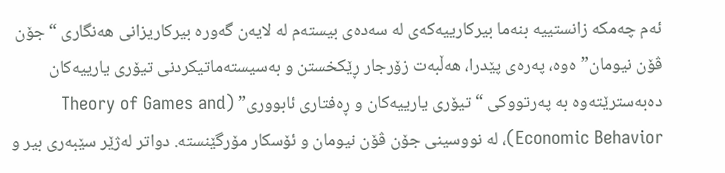ئەم چەمکە زانستییە بنەما بیرکارییەکەی لە سەدەی بیستەم لە لایەن گەورە بیرکاریزانی هەنگاری “جۆن ڤۆن نیومان”ەوە، پەرەی پێدرا، هەڵبەت زۆرجار ڕێکخستن و بەسیستەماتیکردنی تیۆری یارییەکان دەبەسترێتەوە بە پەرتووکی “تیۆری یارییەکان و ڕەفتاری ئابووری” (Theory of Games and Economic Behavior)، لە نووسینی جۆن ڤۆن نیومان و ئۆسکار مۆرگێنستە. دواتر لەژێر سێبەری بیر و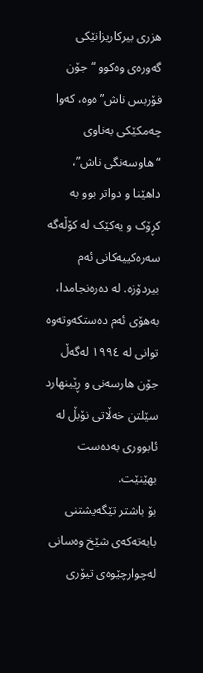هزری بیرکاریزانێکی گەورەی وەکوو “جۆن فۆربس ناش”ەوە، کەوا چەمکێکی بەناوی “هاوسەنگی ناش”، داهێنا و دواتر بوو بە کڕۆک و یەکێک لە کۆڵەگە سەرەکییەکانی ئەم بیردۆزە. لە دەرەنجامدا، بەهۆی ئەم دەستکەوتەوە توانی لە ١٩٩٤ لەگەڵ جۆن هارسەنی و ڕێینهارد سێلتن خەڵاتی نۆبڵ لە ئابووری بەدەست بهێنێت.
بۆ باشتر تێگەیشتنی بابەتەکەی شێخ وەسانی لەچوارچێوەی تیۆری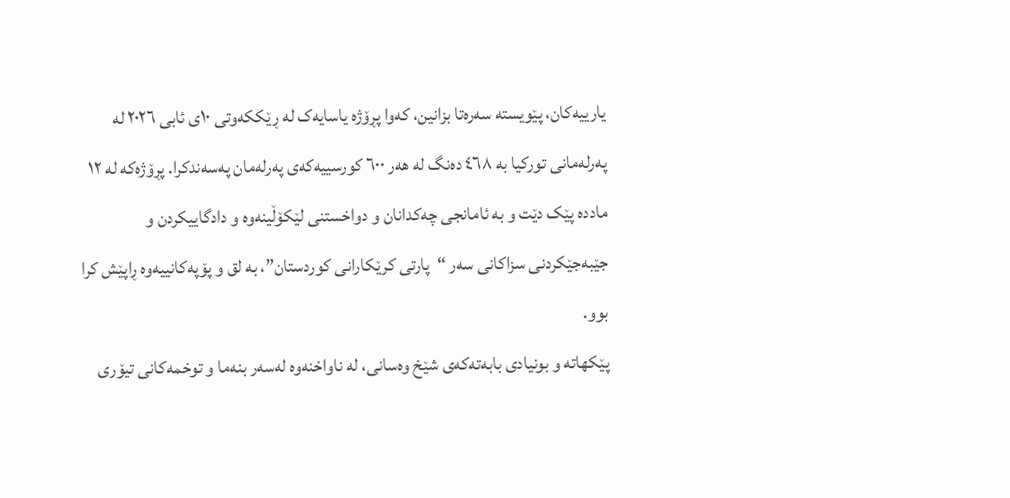یارییەکان، پێویستە سەرەتا بزانین، کەوا پڕۆژە یاسایەک لە ڕێککەوتی ١٠ی ئابی ٢٠٢٦ لە پەرلەمانی تورکیا بە ٤٦٨ دەنگ لە هەر ٦٠٠ کورسییەکەی پەرلەمان پەسەندکرا. پڕۆژەکە لە ١٢ ماددە پێک دێت و بە ئامانجی چەکدانان و دواخستنی لێکۆڵینەوە و دادگاییکردن و جێبەجێکردنی سزاکانی سەر “پارتی کرێکارانی کوردستان”، بە لق و پۆپەکانییەوە ڕاپێش کرا بوو.
پێکهاتە و بونیادی بابەتەکەی شێخ وەسانی، لە ناواخنەوە لەسەر بنەما و توخمەکانی تیۆری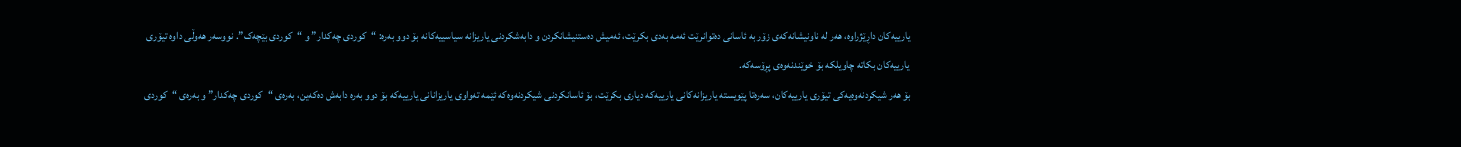یارییەکان داڕێژراوە، هەر لە ناونیشانەکەی زۆر بە ئاسانی دەتوانرێت ئەمە بەدی بکرێت، ئەمیش دەستنیشانکردن و دابەشکردنی یاریزانە سیاسییەکانە بۆ دوو بەرە: “کوردی چەکدار” و “کوردی بێچەک”. نووسەر هەوڵی داوە تیۆری یارییەکان بکاتە چاویلکە بۆ خوێندنەوەی پڕۆسەکە.
بۆ هەر شیکردنەوەیەکی تیۆری یارییەکان، سەرەتا پێویستە یاریزانەکانی یارییەکە دیاری بکرێت، بۆ ئاسانکردنی شیکردنەوەکە ئێمە تەواوی یاریزانانی یارییەکە بۆ دوو بەرە دابەش دەکەین، بەرەی “کوردی چەکدار” و بەرەی “کوردی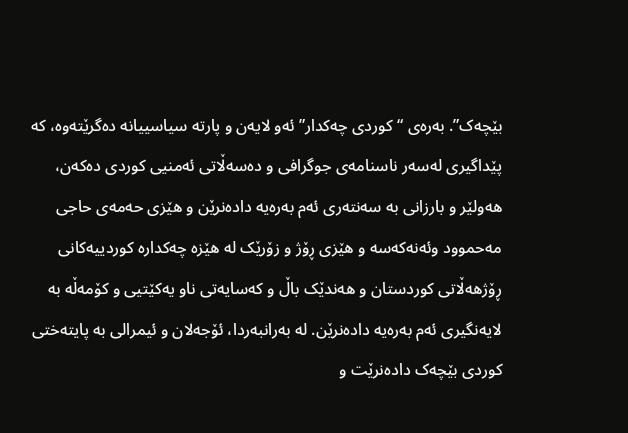بێچەک”. بەرەی “کوردی چەکدار” ئەو لایەن و پارتە سیاسییانە دەگرێتەوە، کە پێداگیری لەسەر ناسنامەی جوگرافی و دەسەڵاتی ئەمنیی کوردی دەکەن، هەولێر و بارزانی بە سەنتەری ئەم بەرەیە دادەنرێن و هێزی حەمەی حاجی مەحموود وئەنەکەسە و هێزی ڕۆژ و زۆرێک لە هێزە چەکدارە کوردییەکانی ڕۆژهەڵاتی کوردستان و هەندێک باڵ و کەسایەتی ناو یەکێتیی و کۆمەڵە بە لایەنگیری ئەم بەرەیە دادەنرێن. لە بەرانبەردا، ئۆجەلان و ئیمرالی بە پایتەختی کوردی بێچەک دادەنرێت و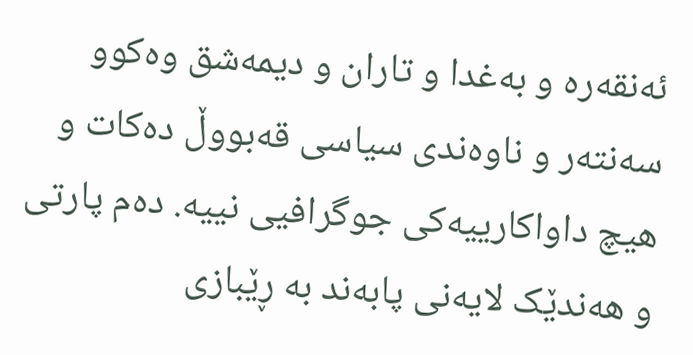ئەنقەرە و بەغدا و تاران و دیمەشق وەکوو سەنتەر و ناوەندی سیاسی قەبووڵ دەکات و هیچ داواکارییەکی جوگرافیی نییە. دەم پارتی و هەندێک لایەنی پابەند بە ڕێبازی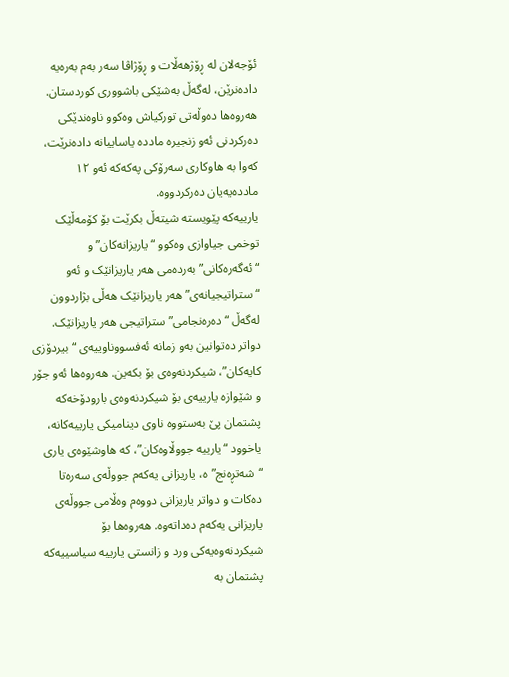ئۆجەلان لە ڕۆژهەڵات و ڕۆژاڤا سەر بەم بەرەیە دادەنرێن، لەگەڵ بەشێکی باشووری کوردستان. هەروەها دەوڵەتی تورکیاش وەکوو ناوەندێکی دەرکردنی ئەو زنجیرە ماددە یاساییانە دادەنرێت، کەوا بە هاوکاری سەرۆکی پەکەکە ئەو ١٢ ماددەیەیان دەرکردووە.
یارییەکە پێویستە شیتەڵ بکرێت بۆ کۆمەڵێک توخمی جیاوازی وەکوو “یاریزانەکان” و “ئەگەرەکانی” بەردەمی هەر یاریزانێک و ئەو “ستراتیجیانەی” هەر یاریزانێک هەڵی بژاردوون لەگەڵ “دەرەنجامی” ستراتیجی هەر یاریزانێک.
دواتر دەتوانین بەو زمانە ئەفسووناوییەی “بیردۆزی کایەکان”، شیکردنەوەی بۆ بکەین. هەروەها ئەو جۆر و شێوازە یارییەی بۆ شیکردنەوەی بارودۆخەکە پشتمان پێ بەستووە ناوی دینامیکی یارییەکانە، یاخوود “یارییە جووڵاوەکان”، کە هاوشێوەی یاری “شەتڕەنج”ە، یاریزانی یەکەم جووڵەی سەرەتا دەکات و دواتر یاریزانی دووەم وەڵامی جووڵەی یاریزانی یەکەم دەداتەوە. هەروەها بۆ شیکردنەوەیەکی ورد و زانستی یارییە سیاسییەکە پشتمان بە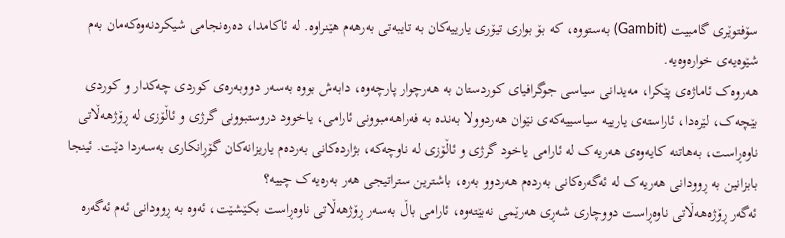سۆفتوێری گامبیت (Gambit) بەستووە، کە بۆ بواری تیۆری یارییەکان بە تایبەتی بەرهەم هێنراوە. لە ئاکامدا، دەرەنجامی شیکردنەوەکەمان بەم شێوەیەی خوارەوەیە.
هەروەک ئاماژەی پێکرا، مەیدانی سیاسی جوگرافیای کوردستان بە هەرچوار پارچەوە، دابەش بووە بەسەر دووبەرەی کوردی چەکدار و کوردی بێچەک، لێرەدا، ئاراستەی یارییە سیاسییەکەی نێوان هەردوولا بەندە بە فەراهەمبوونی ئارامی، یاخوود دروستبوونی گرژی و ئاڵۆزی لە ڕۆژهەڵاتی ناوەڕاست، بەهاتنە کایەوەی هەریەک لە ئارامی یاخود گرژی و ئاڵۆزی لە ناوچەکە، بژاردەکانی بەردەم یاریزانەکان گۆڕانکاری بەسەردا دێت. ئینجا بابزانین بە ڕوودانی هەریەک لە ئەگەرەکانی بەردەم هەردوو بەرە، باشترین ستراتیجی هەر بەرەیەک چییە؟
ئەگەر ڕۆژەهەڵاتی ناوەڕاست دووچاری شەڕی هەرێمی نەبێتەوە، ئارامی باڵ بەسەر ڕۆژهەڵاتی ناوەڕاست بکێشێت، ئەوە بە ڕوودانی ئەم ئەگەرە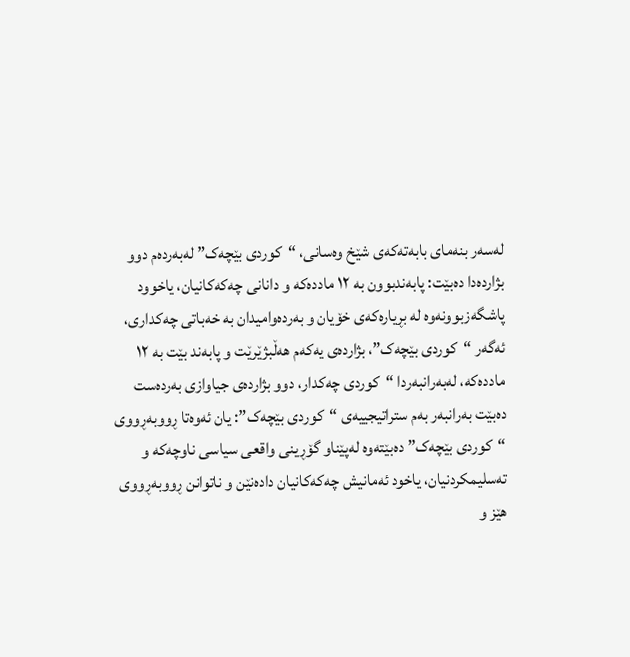لەسەر بنەمای بابەتەکەی شێخ وەسانی، “کوردی بێچەک” لەبەردەم دوو بژاردەدا دەبێت: پابەندبوون بە ١٢ ماددەکە و دانانی چەکەکانیان، یاخوود پاشگەزبوونەوە لە بڕیارەکەی خۆیان و بەردەوامیدان بە خەباتی چەکداری، ئەگەر “کوردی بێچەک”، بژاردەی یەکەم هەڵبژێرێت و پابەند بێت بە ١٢ ماددەکە، لەبەرانبەردا “کوردی چەکدار، دوو بژاردەی جیاوازی بەردەست دەبێت بەرانبەر بەم ستراتیجییەی “کوردی بێچەک”: یان ئەوەتا ڕووبەڕووی “کوردی بێچەک” دەبێتەوە لەپێناو گۆڕینی واقعی سیاسی ناوچەکە و تەسلیمکردنیان، یاخود ئەمانیش چەکەکانیان دادەنێن و ناتوانن ڕووبەڕووی هێز و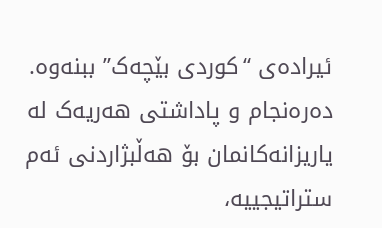ئیرادەی “کوردی بێچەک” ببنەوە. دەرەنجام و پاداشتی هەریەک لە یاریزانەکانمان بۆ هەڵبژاردنی ئەم ستراتیجییە،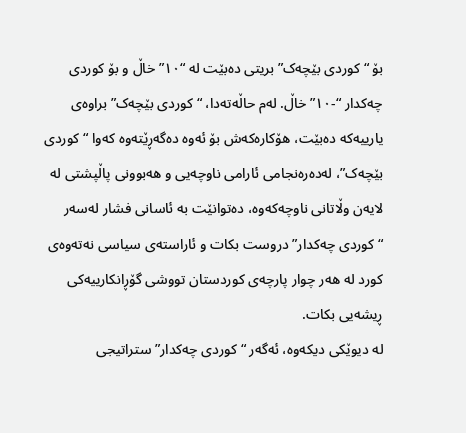بۆ “کوردی بێچەک” بریتی دەبێت لە “١٠” خاڵ و بۆ کوردی چەکدار “-١٠” خاڵ. لەم حاڵەتەدا، “کوردی بێچەک” براوەی یارییەکە دەبێت، هۆکارەکەش بۆ ئەوە دەگەڕێتەوە کەوا “کوردی بێچەک”، لەدەرەنجامی ئارامی ناوچەیی و هەبوونی پاڵپشتی لە لایەن وڵاتانی ناوچەکەوە، دەتوانێت بە ئاسانی فشار لەسەر “کوردی چەکدار” دروست بکات و ئاراستەی سیاسی نەتەوەی کورد لە هەر چوار پارچەی کوردستان تووشی گۆڕانکارییەکی ڕیشەیی بکات.
لە دیوێکی دیکەوە، ئەگەر “کوردی چەکدار” ستراتیجی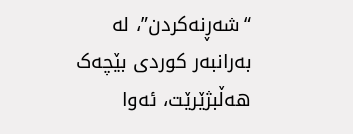“شەڕنەکردن”، لە بەرانبەر کوردی بێچەک هەڵبژێرێت، ئەوا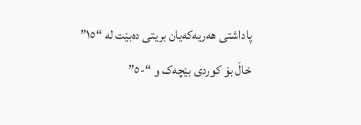پاداشتی هەریەکەیان بریتی دەبێت لە “١٥” خاڵ بۆ کوردی بێچەک و “-٥”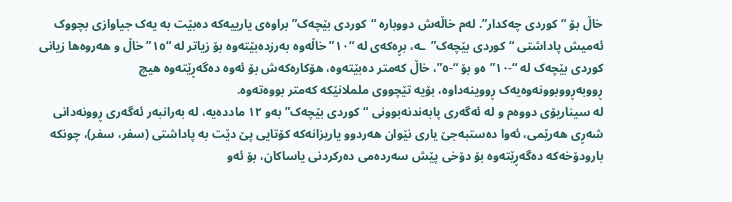خاڵ بۆ “کوردی چەکدار”. لەم خاڵەش دووبارە “کوردی بێچەک” براوەی یارییەکە دەبێت بە یەک جیاوازی بچووک ئەمیش پاداشتی “کوردی بێچەک”ـە، بڕەکەی لە “١٠” خاڵەوە بەرزدەبێتەوە بۆ زیاتر لە “١٥” خاڵ و هەروەها زیانی کوردی بێچەک لە “-١٠”ەو بۆ “-٥”، خاڵ کەمتر دەبێتەوە، هۆکارەکەش بۆ ئەوە دەگەڕێتەوە هیچ ڕووبەڕووبوونەوەیەک ڕووینەداوە، بۆیە تێچووی ململانێکە کەمتر بووەتەوە.
لە سیناریۆی دووەم و لە ئەگەری پابەندنەبوونی “کوردی بێچەک” بەو ١٢ ماددەیە، لە بەرانبەر ئەگەری ڕوونەدانی شەڕی هەرێمی، ئەوا دەستبەجێ یاری نێوان هەردوو یاریزانەکە کۆتایی پێ دێت بە پاداشتی (سفر، سفر)، چونکە بارودۆخەکە دەگەڕێتەوە بۆ دۆخی پێش سەردەمی دەرکردنی یاساکان، بۆ ئەو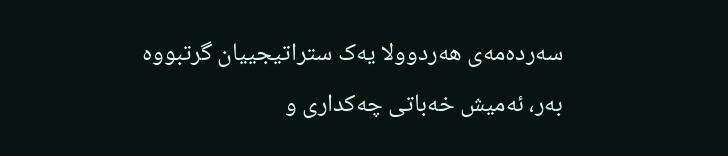سەردەمەی هەردوولا یەک ستراتیجییان گرتبووە بەر، ئەمیش خەباتی چەکداری و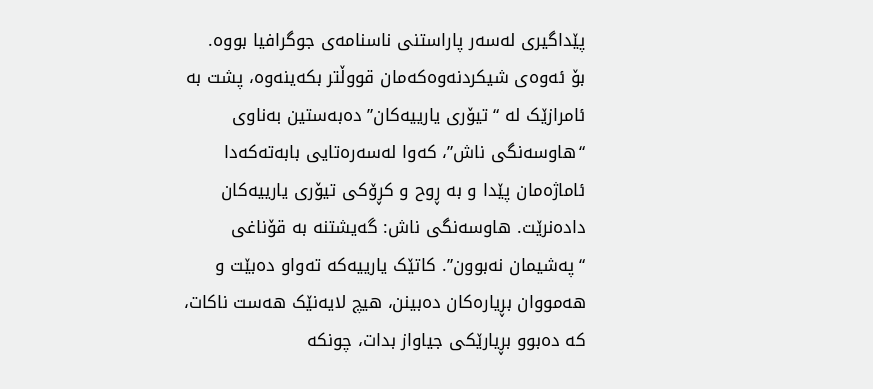پێداگیری لەسەر پاراستنی ناسنامەی جوگرافیا بووە.
بۆ ئەوەی شیکردنەوەکەمان قووڵتر بکەینەوە، پشت بە ئامرازێک لە “تیۆری یارییەکان” دەبەستین بەناوی “هاوسەنگی ناش”، کەوا لەسەرەتایی بابەتەکەدا ئاماژەمان پێدا و بە ڕوح و کڕۆکی تیۆری یارییەکان دادەنرێت. هاوسەنگی ناش: گەیشتنە بە قۆناغی “پەشیمان نەبوون”. کاتێک یارییەکە تەواو دەبێت و هەمووان بڕیارەکان دەبینن، هیچ لایەنێک هەست ناکات، کە دەبوو بڕیارێکی جیاواز بدات، چونکە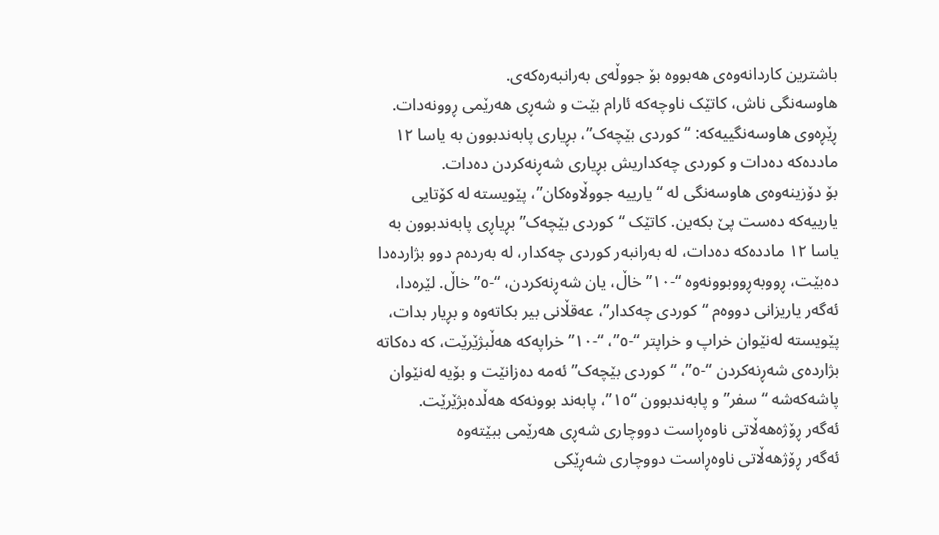باشترین کاردانەوەی هەبووە بۆ جووڵەی بەرانبەرەکەی.
هاوسەنگی ناش، کاتێک ناوچەکە ئارام بێت و شەڕی هەرێمی ڕوونەدات.
ڕێڕەوی هاوسەنگییەکە: “کوردی بێچەک”، بڕیاری پابەندبوون بە یاسا ١٢ ماددەکە دەدات و کوردی چەکداریش بڕیاری شەڕنەکردن دەدات.
بۆ دۆزینەوەی هاوسەنگی لە “یارییە جووڵاوەکان”، پێویستە لە کۆتایی یارییەکە دەست پێ بکەین. کاتێک “کوردی بێچەک” بڕیاڕی پابەندبوون بە یاسا ١٢ ماددەکە دەدات، لە بەرانبەر کوردی چەکدار، لە بەردەم دوو بژاردەدا دەبێت، ڕووبەڕووبوونەوە “-١٠” خاڵ، یان شەڕنەکردن، “-٥” خاڵ. لێرەدا، ئەگەر یاریزانی دووەم “کوردی چەکدار”، عەقڵانی بیر بکاتەوە و بڕیار بدات، پێویستە لەنێوان خراپ و خراپتر “-٥”، “-١٠” خراپەکە هەڵبژێرێت، کە دەکاتە بژاردەی شەڕنەکردن “-٥”، “کوردی بێچەک” ئەمە دەزانێت و بۆیە لەنێوان پاشەکەشە “سفر” و پابەندبوون “١٥”، پابەند بوونەکە هەڵدەبژێرێت.
ئەگەر ڕۆژەهەڵاتی ناوەڕاست دووچاری شەڕی هەرێمی ببێتەوە
ئەگەر ڕۆژهەڵاتی ناوەڕاست دووچاری شەڕێکی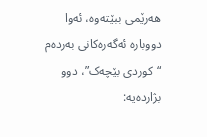هەرێمی ببێتەوە، ئەوا دووبارە ئەگەرەکانی بەردەم “کوردی بێچەک”، دوو بژاردەیە: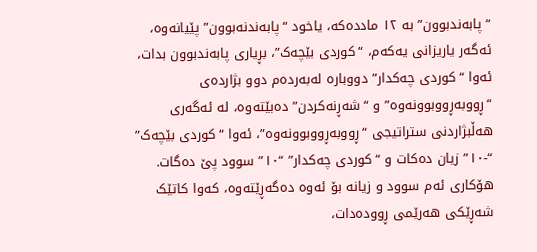“پابەندبوون” بە ١٢ ماددەکە، یاخود “پابەندنەبوون” پێیانەوە، ئەگەر یاریزانی یەکەم، “کوردی بێچەک”، بڕیاری پابەندبوون بدات، ئەوا “کوردی چەکدار” دووبارە لەبەردەم دوو بژاردەی “ڕووبەڕووبوونەوە” و “شەڕنەکردن” دەبێتەوە، لە ئەگەری هەڵبژاردنی ستراتیجی “ڕووبەڕووبوونەوە”، ئەوا “کوردی بێچەک” “-١٠” زیان دەکات و “کوردی چەکدار” “١٠” سوود پێ دەگات. هۆکاری ئەم سوود و زیانە بۆ ئەوە دەگەڕێتەوە، کەوا کاتێک شەڕێکی هەرێمی ڕوودەدات،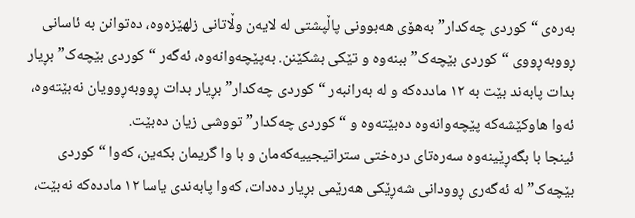بەرەی “کوردی چەکدار” بەهۆی هەبوونی پاڵپشتی لە لایەن وڵاتانی زلهێزەوە، دەتوانن بە ئاسانی ڕووبەڕووی “کوردی بێچەک” ببنەوە و تێکی بشکێنن. بەپێچەوانەوە، ئەگەر “کوردی بێچەک” بڕیار بدات پابەند بێت بە ١٢ ماددەکە و لە بەرانبەر “کوردی چەکدار” بڕیار بدات ڕووبەڕوویان نەبێتەوە، ئەوا هاوکێشەکە پێچەوانەوە دەبێتەوە و “کوردی چەکدار” تووشی زیان دەبێت.
ئینجا با بگەڕێینەوە سەرەتای درەختی ستراتیجییەکەمان و با وا گریمان بکەین، کەوا “کوردی بێچەک” لە ئەگەری ڕوودانی شەڕێکی هەرێمی بڕیار دەدات، کەوا پابەندی یاسا ١٢ ماددەکە نەبێت،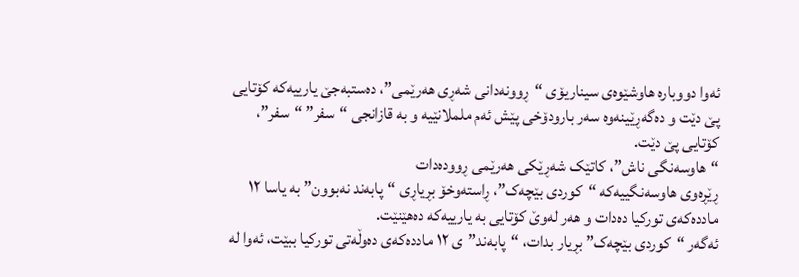ئەوا دووبارە هاوشێوەی سیناریۆی “ڕوونەدانی شەڕی هەرێمی”، دەستبەجێ یارییەکە کۆتایی پێ دێت و دەگەڕێینەوە سەر بارودۆخی پێش ئەم ململانێیە و بە قازانجی “سفر” “سفر”، کۆتایی پێ دێت.
“هاوسەنگی ناش”، کاتێک شەڕێکی هەرێمی ڕوودەدات
ڕێڕەوی هاوسەنگییەکە “کوردی بێچەک”، ڕاستەوخۆ بڕیاڕی “پابەند نەبوون” بە یاسا ١٢ ماددەکەی تورکیا دەدات و هەر لەوێ کۆتایی بە یارییەکە دەهێنێت.
ئەگەر “کوردی بێچەک” بڕیار بدات، “پابەند”ی ١٢ ماددەکەی دەوڵەتی تورکیا ببێت، ئەوا لە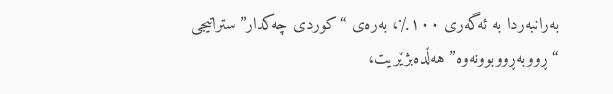بەرانبەردا بە ئەگەری ١٠٠٪، بەرەی “کوردی چەکدار” ستراتیجی “ڕووبەڕووبوونەوە” هەڵدەبژێریت،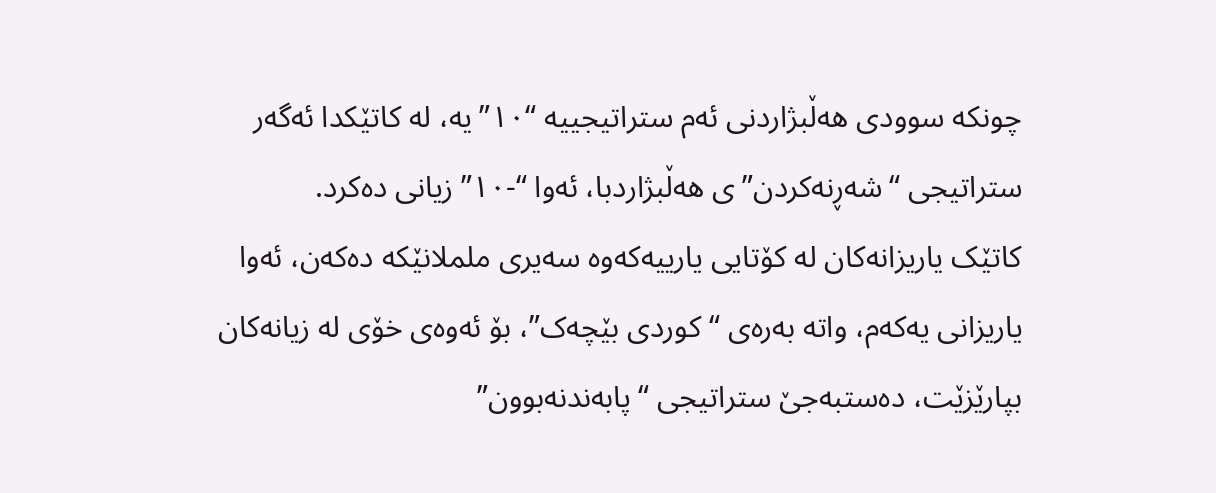چونکە سوودی هەڵبژاردنی ئەم ستراتیجییە “١٠”یە، لە کاتێکدا ئەگەر ستراتیجی “شەڕنەکردن”ی هەڵبژاردبا، ئەوا “-١٠” زیانی دەکرد.
کاتێک یاریزانەکان لە کۆتایی یارییەکەوە سەیری ململانێکە دەکەن، ئەوا یاریزانی یەکەم، واتە بەرەی “کوردی بێچەک”، بۆ ئەوەی خۆی لە زیانەکان بپارێزێت، دەستبەجێ ستراتیجی “پابەندنەبوون”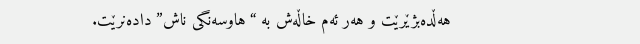هەڵدەبژێرێت و هەر ئەم خاڵەش بە “هاوسەنگی ناش” دادەنرێت.